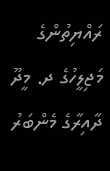ރައްޔިތުންގެ މަޖިލީހުގެ ދ. މީދޫ ދާއިރާގެ މެންބަރު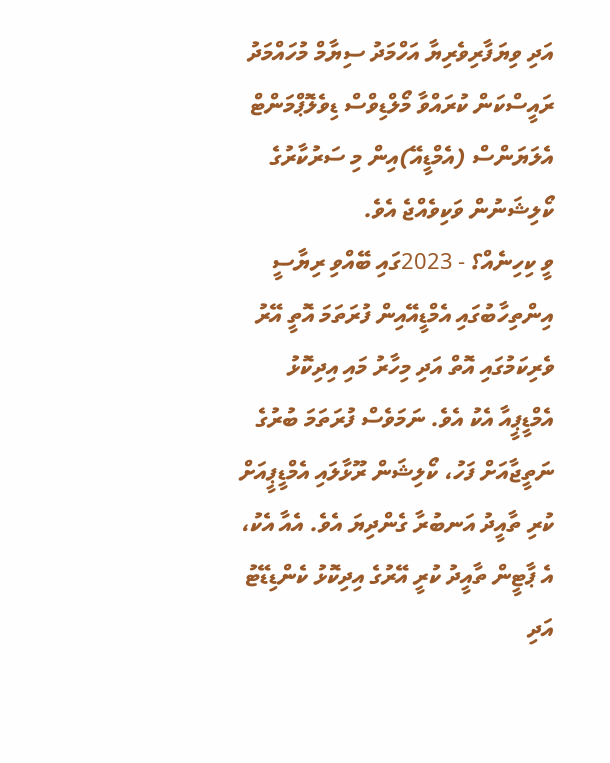އަދި ވިޔަފާރިވެރިޔާ އަހްމަދު ސިޔާމް މުހައްމަދު ރައީސްކަން ކުރައްވާ މޯލްޑިވްސް ޑިވެލޮޕްމަންޓް އެލަޔަންސް (އެމްޑީއޭ)އިން މި ސަރުކާރުގެ ކޯލިޝަނުން ވަކިވެއްޖެ އެވެ.
ވީ ކިހިނެއް؟ - 2023ގައި ބޭއްވި ރިޔާސީ އިންތިހާބުގައި އެމްޑީއޭއިން ފުރަތަމަ އޮތީ އޭރު ވެރިކަމުގައި އޮތް އަދި މިހާރު މައި އިދިކޮޅު އެމްޑީޕީއާ އެކު އެވެ. ނަމަވެސް ފުރަތަމަ ބުރުގެ ނަތީޖާއަށް ފަހު، ކޯލިޝަން ރޫޅާލައި އެމްޑީޕީއަށް ކުރި ތާއީދު އަނބުރާ ގެންދިޔަ އެވެ. އެއާ އެކު، އެ ޕާޓީން ތާއީދު ކުރީ އޭރުގެ އިދިކޮޅު ކެންޑިޑޭޓު އަދި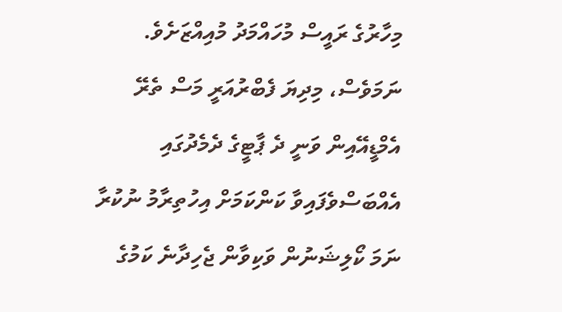މިހާރުގެ ރައީސް މުހައްމަދު މުއިއްޒަށެވެ.
ނަމަވެސް، މިދިޔަ ފެބްރުއަރީ މަސް ތެރޭ އެމްޑީއޭއިން ވަނީ ދެ ޕާޓީގެ ދެމެދުގައި އެއްބަސްވެފައިވާ ކަންކަމަށް އިހުތިރާމު ނުކުރާ ނަމަ ކޯލިޝަނުން ވަކިވާން ޖެހިދާނެ ކަމުގެ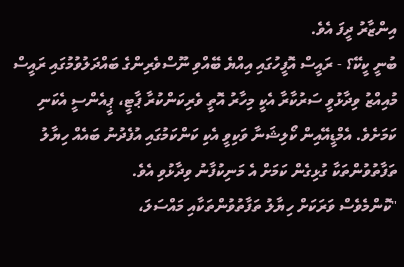އިންޒާރު ދީފަ އެވެ.
ބުނީ ކީކޭ؟ - ރައީސް އޮފީހުގައި އިއްޔެ ބޭއްވި ނޫސްވެރިންގެ ބައްދަލުވުމުގައި ރައީސް މުއިއްޒު ވިދާޅުވީ ސަރުކާރާ އެކީ މިހާރު އޮތީ ވެރިކަންކުރާ ޕާޓީ، ޕީއެންސީ އެކަނި ކަމަށެވެ. އެމްޑީއޭއިން ކޯލިޝަނާ ވަކިވީ އެކި ކަންކަމުގައި އުފެދުނު ބައެއް ހިޔާލު ތަފާތުވުންތަކާ ގުޅިގެން ކަމަށް އެ މަނިކުފާނު ވިދާޅުވި އެވެ.
"ކޮންމެވެސް ވަރަކަށް ހިޔާލު ތަފާތުވުންތަކާއި މައްސަލަ،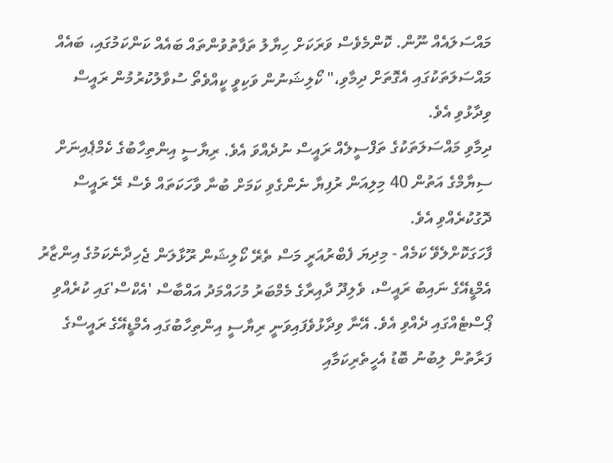މައްސަލައެއް ނޫން. ކޮންމެވެސް ވަރަކަށް ހިޔާލު ތަފާތުވުންތައް ބައެއް ކަންކަމުގައި، ބައެއް މައްސަލަތަކުގައި އެގޮތަށް ދިމާވި،" ކޯލިޝަނުން ވަކިވީ ކީއްވެތޯ ސުވާލުކުރުމުން ރައީސް ވިދާޅުވި އެވެ.
ދިމާވި މައްސަލަތަކުގެ ތަފްސީލެއް ރައީސް ނުދެއްވަ އެވެ. ރިޔާސީ އިންތިހާބުގެ ކެމްޕެއިނަށް ސިޔާމްގެ އަތުން 40 މިލިއަން ރުފިޔާ ނެންގެވި ކަމަށް ބުނާ ވާހަކަތައް ވެސް ރޭ ރައީސް ދޮގުކުރެއްވި އެވެ.
ފާހަގަކޮށްލެވޭ ކަމެއް - މިދިޔަ ފެބްރުއަރީ މަސް ތެރޭ ކޯލިޝަން ރޫޅާލަން ޖެހިދާނެކަމުގެ އިންޒާރު އެމްޑީއޭގެ ނައިބު ރައީސް، ވެލިދޫ ދާއިރާގެ މެމްބަރު މުހައްމަދު އައްބާސް 'އެކްސް'ގައި ކުރެއްވި ޕޯސްޓެއްގައި ދެއްވި އެވެ. އޭނާ ވިދާޅުވެފައިވަނީ ރިޔާސީ އިންތިހާބުގައި އެމްޑީއޭގެ ރައީސްގެ ފަރާތުން ލިބުނު ބޮޑު އެހީތެރިކަމާއި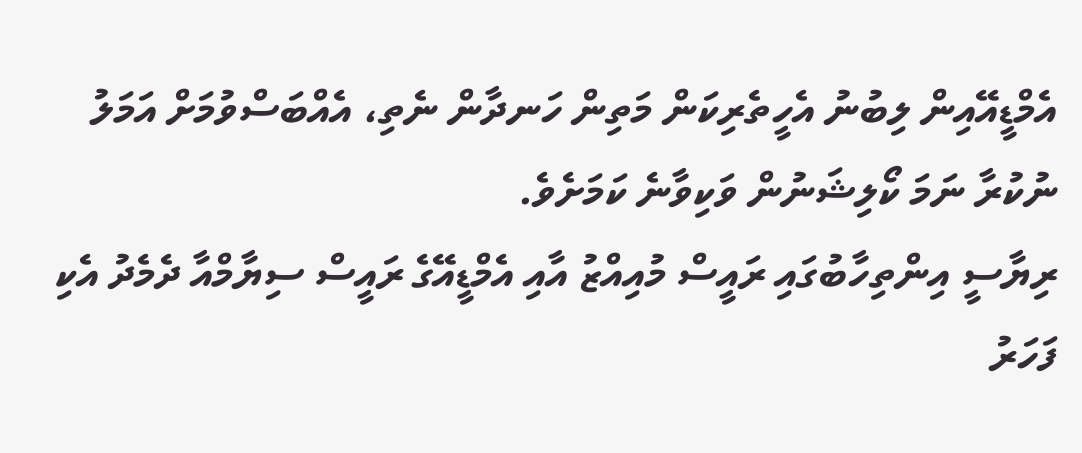އެމްޑީއޭއިން ލިބުނު އެހީތެރިކަން މަތިން ހަނދާން ނެތި، އެއްބަސްވުމަށް އަމަލު ނުކުރާ ނަމަ ކޯލިޝަނުން ވަކިވާނެ ކަމަށެވެ.
ރިޔާސީ އިންތިހާބުގައި ރައީސް މުއިއްޒު އާއި އެމްޑީއޭގެ ރައީސް ސިޔާމްއާ ދެމެދު އެކި ފަހަރު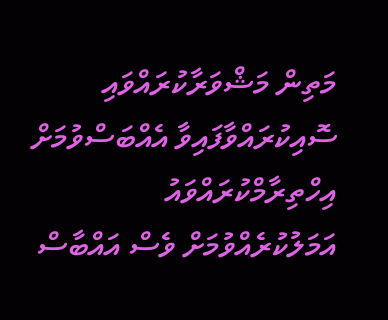މަތިން މަޝްވަރާކުރައްވައި ސޮއިކުރައްވާފައިވާ އެއްބަސްވުމަށް އިހްތިރާމްކުރައްވައު އަމަލުކުރެއްވުމަށް ވެސް އައްބާސް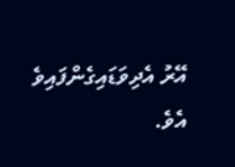އޭރު އެދިވަޑައިގެންފައިވެ އެވެ.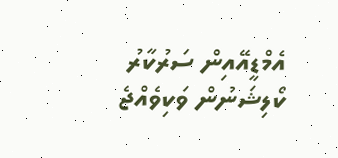އެމްޑީއޭއިން ސަރުކާރު ކޯލިޝަނުން ވަކިވެއްޖެ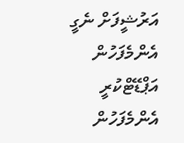އަރުޝީފަށް ނެގީ
އެންމެފަހުން އަޕްޑޭޓްކުރީ
އެންމެފަހުން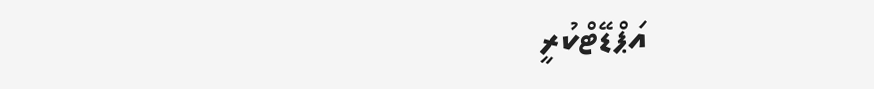އަޕްޑޭޓްކުރީ